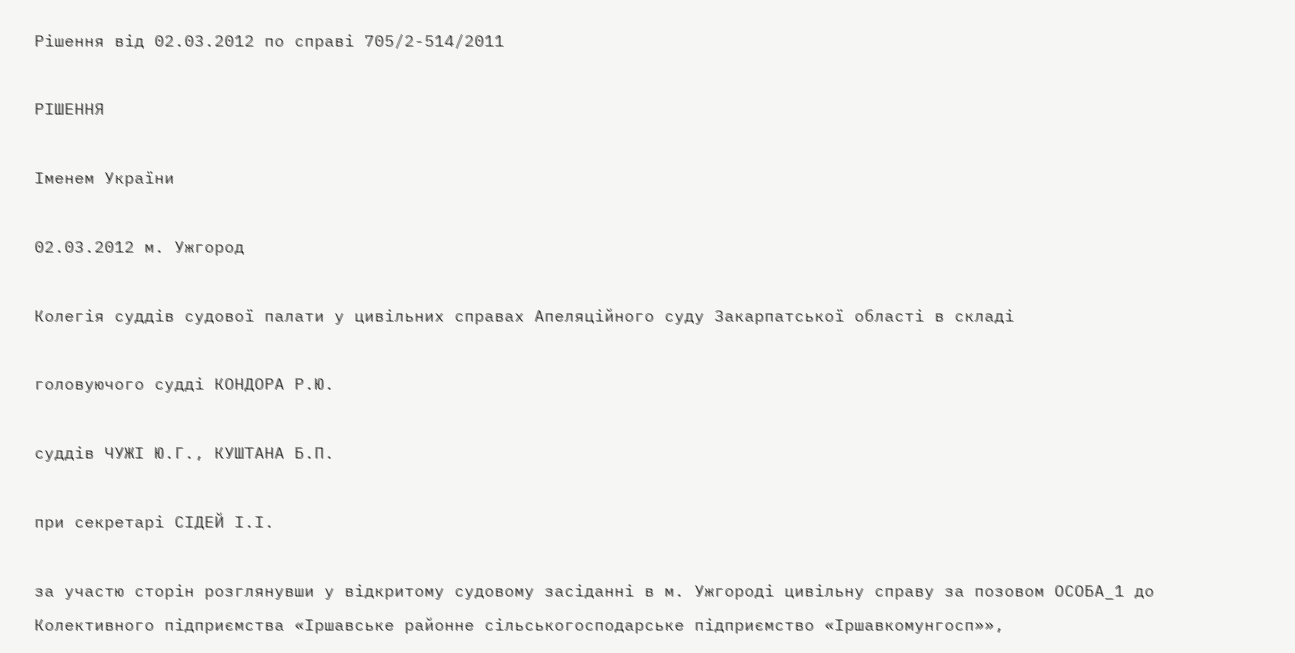Рішення від 02.03.2012 по справі 705/2-514/2011

РІШЕННЯ

Іменем України

02.03.2012 м. Ужгород

Колегія суддів судової палати у цивільних справах Апеляційного суду Закарпатської області в складі

головуючого судді КОНДОРА Р.Ю.

суддів ЧУЖІ Ю.Г., КУШТАНА Б.П.

при секретарі СІДЕЙ І.І.

за участю сторін розглянувши у відкритому судовому засіданні в м. Ужгороді цивільну справу за позовом ОСОБА_1 до Колективного підприємства «Іршавське районне сільськогосподарське підприємство «Іршавкомунгосп»»,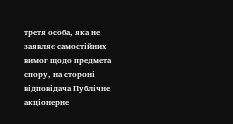третя особа, яка не заявляє самостійних вимог щодо предмета спору, на стороні відповідача Публічне акціонерне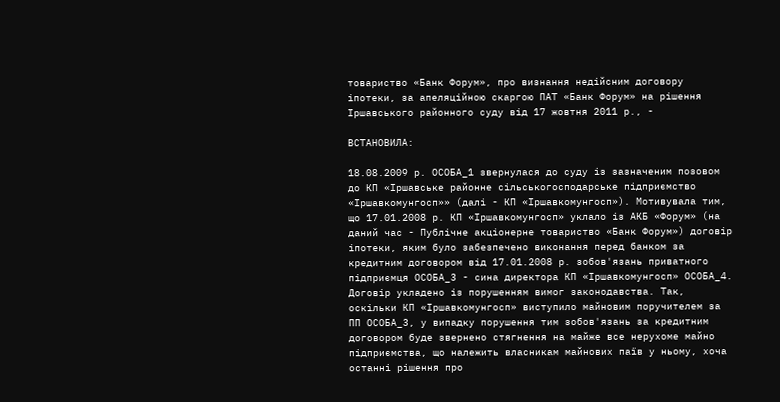товариство «Банк Форум», про визнання недійсним договору іпотеки, за апеляційною скаргою ПАТ «Банк Форум» на рішення Іршавського районного суду від 17 жовтня 2011 р., -

ВСТАНОВИЛА:

18.08.2009 р. ОСОБА_1 звернулася до суду із зазначеним позовом до КП «Іршавське районне сільськогосподарське підприємство «Іршавкомунгосп»» (далі - КП «Іршавкомунгосп»). Мотивувала тим, що 17.01.2008 р. КП «Іршавкомунгосп» уклало із АКБ «Форум» (на даний час - Публічне акціонерне товариство «Банк Форум») договір іпотеки, яким було забезпечено виконання перед банком за кредитним договором від 17.01.2008 р. зобов'язань приватного підприємця ОСОБА_3 - сина директора КП «Іршавкомунгосп» ОСОБА_4. Договір укладено із порушенням вимог законодавства. Так, оскільки КП «Іршавкомунгосп» виступило майновим поручителем за ПП ОСОБА_3, у випадку порушення тим зобов'язань за кредитним договором буде звернено стягнення на майже все нерухоме майно підприємства, що належить власникам майнових паїв у ньому, хоча останні рішення про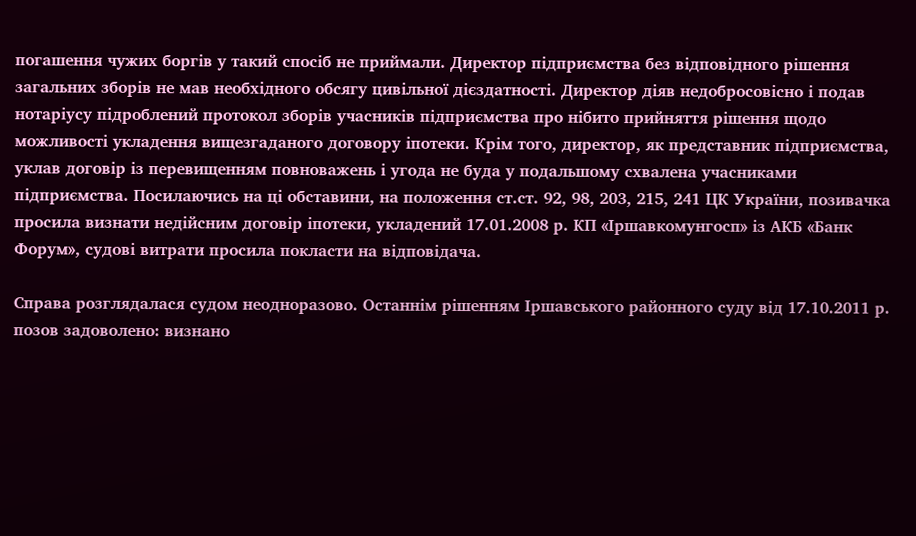погашення чужих боргів у такий спосіб не приймали. Директор підприємства без відповідного рішення загальних зборів не мав необхідного обсягу цивільної дієздатності. Директор діяв недобросовісно і подав нотаріусу підроблений протокол зборів учасників підприємства про нібито прийняття рішення щодо можливості укладення вищезгаданого договору іпотеки. Крім того, директор, як представник підприємства, уклав договір із перевищенням повноважень і угода не буда у подальшому схвалена учасниками підприємства. Посилаючись на ці обставини, на положення ст.ст. 92, 98, 203, 215, 241 ЦК України, позивачка просила визнати недійсним договір іпотеки, укладений 17.01.2008 р. КП «Іршавкомунгосп» із АКБ «Банк Форум», судові витрати просила покласти на відповідача.

Справа розглядалася судом неодноразово. Останнім рішенням Іршавського районного суду від 17.10.2011 р. позов задоволено: визнано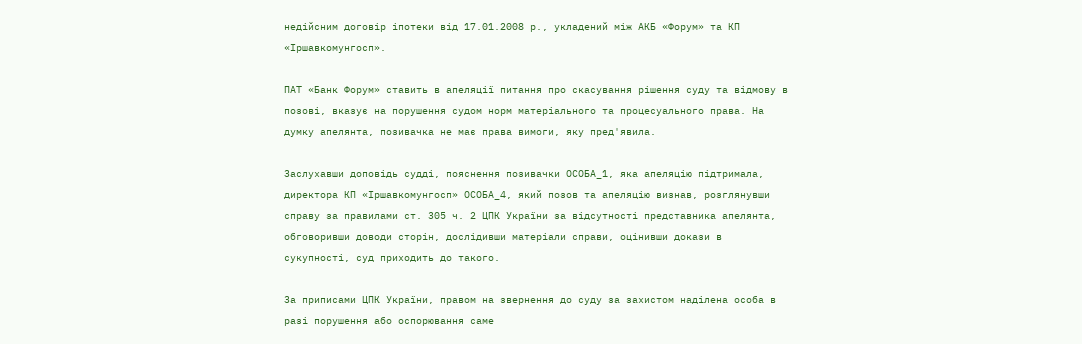недійсним договір іпотеки від 17.01.2008 р., укладений між АКБ «Форум» та КП «Іршавкомунгосп».

ПАТ «Банк Форум» ставить в апеляції питання про скасування рішення суду та відмову в позові, вказує на порушення судом норм матеріального та процесуального права. На думку апелянта, позивачка не має права вимоги, яку пред'явила.

Заслухавши доповідь судді, пояснення позивачки ОСОБА_1, яка апеляцію підтримала, директора КП «Іршавкомунгосп» ОСОБА_4, який позов та апеляцію визнав, розглянувши справу за правилами ст. 305 ч. 2 ЦПК України за відсутності представника апелянта, обговоривши доводи сторін, дослідивши матеріали справи, оцінивши докази в сукупності, суд приходить до такого.

За приписами ЦПК України, правом на звернення до суду за захистом наділена особа в разі порушення або оспорювання саме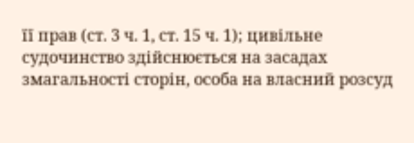її прав (ст. 3 ч. 1, ст. 15 ч. 1); цивільне судочинство здійснюється на засадах змагальності сторін, особа на власний розсуд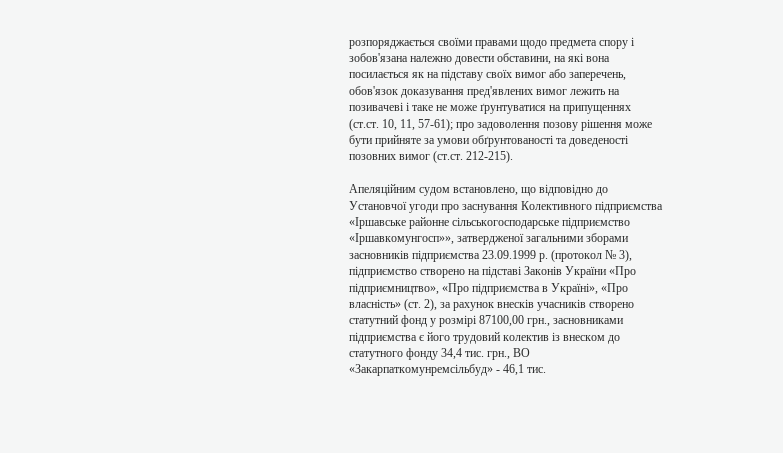розпоряджається своїми правами щодо предмета спору і зобов'язана належно довести обставини, на які вона посилається як на підставу своїх вимог або заперечень, обов'язок доказування пред'явлених вимог лежить на позивачеві і таке не може ґрунтуватися на припущеннях (ст.ст. 10, 11, 57-61); про задоволення позову рішення може бути прийняте за умови обґрунтованості та доведеності позовних вимог (ст.ст. 212-215).

Апеляційним судом встановлено, що відповідно до Установчої угоди про заснування Колективного підприємства «Іршавське районне сільськогосподарське підприємство «Іршавкомунгосп»», затвердженої загальними зборами засновників підприємства 23.09.1999 р. (протокол № 3), підприємство створено на підставі Законів України «Про підприємництво», «Про підприємства в Україні», «Про власність» (ст. 2), за рахунок внесків учасників створено статутний фонд у розмірі 87100,00 грн., засновниками підприємства є його трудовий колектив із внеском до статутного фонду 34,4 тис. грн., ВО «Закарпаткомунремсільбуд» - 46,1 тис.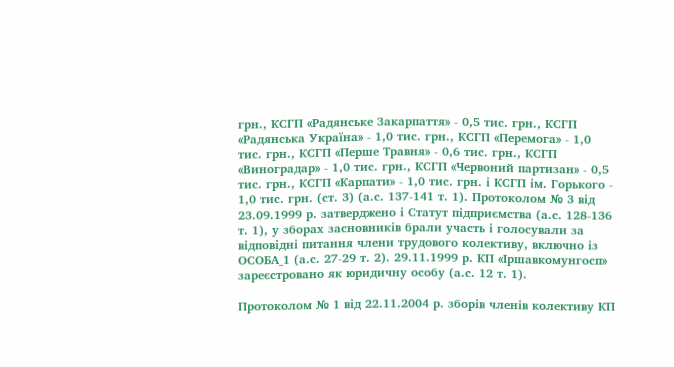грн., КСГП «Радянське Закарпаття» - 0,5 тис. грн., КСГП «Радянська Україна» - 1,0 тис. грн., КСГП «Перемога» - 1,0 тис. грн., КСГП «Перше Травня» - 0,6 тис. грн., КСГП «Виноградар» - 1,0 тис. грн., КСГП «Червоний партизан» - 0,5 тис. грн., КСГП «Карпати» - 1,0 тис. грн. і КСГП ім. Горького - 1,0 тис. грн. (ст. 3) (а.с. 137-141 т. 1). Протоколом № 3 від 23.09.1999 р. затверджено і Статут підприємства (а.с. 128-136 т. 1), у зборах засновників брали участь і голосували за відповідні питання члени трудового колективу, включно із ОСОБА_1 (а.с. 27-29 т. 2). 29.11.1999 р. КП «Іршавкомунгосп» зареєстровано як юридичну особу (а.с. 12 т. 1).

Протоколом № 1 від 22.11.2004 р. зборів членів колективу КП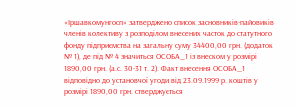«Іршавкомунгосп» затверджено список засновників-пайовиків членів колективу з розподілом внесених часток до статутного фонду підприємства на загальну суму 34400,00 грн. (додаток № 1), де під № 4 значиться ОСОБА_1 із внеском у розмірі 1890,00 грн. (а.с. 30-31 т. 2). Факт внесення ОСОБА_1 відповідно до установчої угоди від 23.09.1999 р. коштів у розмірі 1890,00 грн. стверджується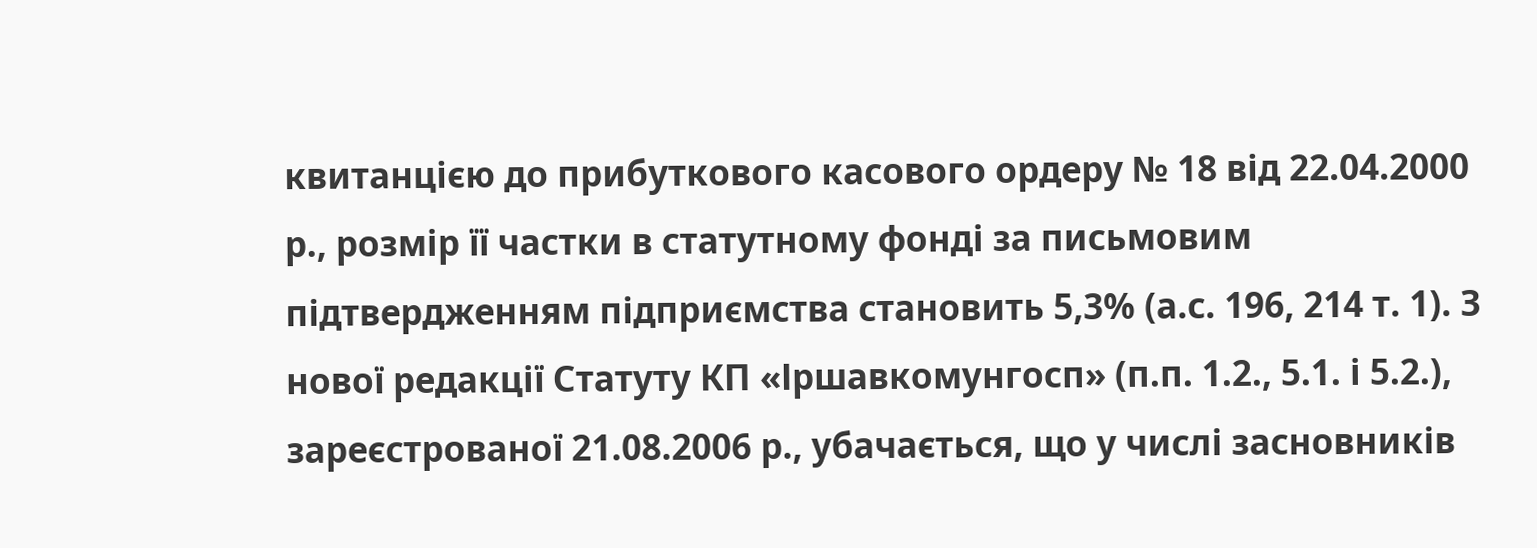квитанцією до прибуткового касового ордеру № 18 від 22.04.2000 р., розмір її частки в статутному фонді за письмовим підтвердженням підприємства становить 5,3% (а.с. 196, 214 т. 1). З нової редакції Статуту КП «Іршавкомунгосп» (п.п. 1.2., 5.1. і 5.2.), зареєстрованої 21.08.2006 р., убачається, що у числі засновників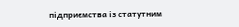підприємства із статутним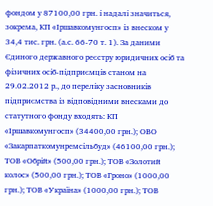фондом у 87100,00 грн. і надалі значиться, зокрема, КП «Іршавкомунгосп» із внеском у 34,4 тис. грн. (а.с. 66-70 т. 1). За даними Єдиного державного реєстру юридичних осіб та фізичних осіб-підприємців станом на 29.02.2012 р., до переліку засновників підприємства із відповідними внесками до статутного фонду входять: КП «Іршавкомунгосп» (34400,00 грн.); ОВО «Закарпаткомунремсільбуд» (46100,00 грн.); ТОВ «Обрій» (500,00 грн.); ТОВ «Золотий колос» (500,00 грн.); ТОВ «Гроно» (1000,00 грн.); ТОВ «Україна» (1000,00 грн.); ТОВ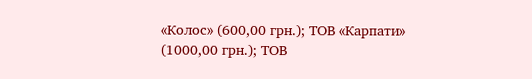«Колос» (600,00 грн.); ТОВ «Карпати» (1000,00 грн.); ТОВ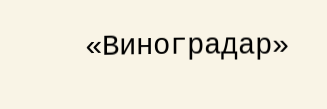«Виноградар»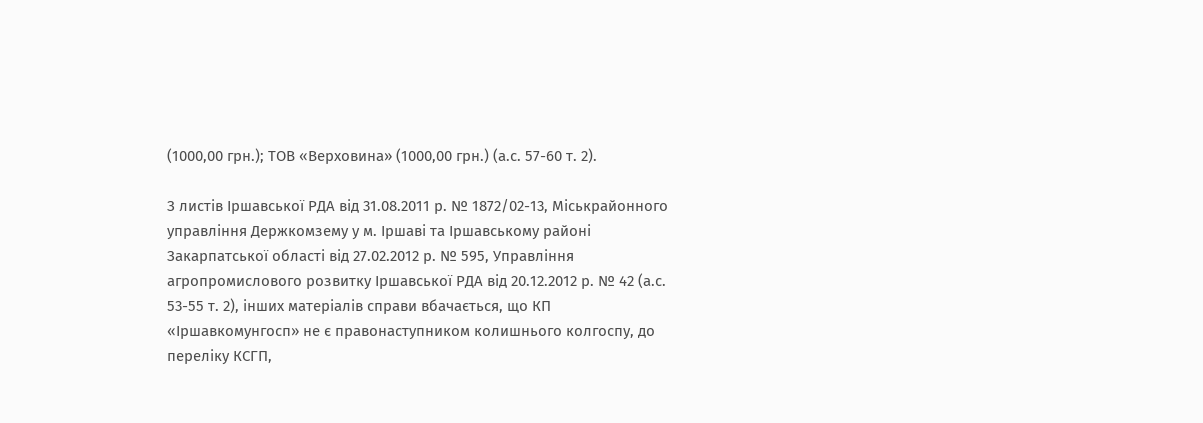(1000,00 грн.); ТОВ «Верховина» (1000,00 грн.) (а.с. 57-60 т. 2).

З листів Іршавської РДА від 31.08.2011 р. № 1872/02-13, Міськрайонного управління Держкомзему у м. Іршаві та Іршавському районі Закарпатської області від 27.02.2012 р. № 595, Управління агропромислового розвитку Іршавської РДА від 20.12.2012 р. № 42 (а.с. 53-55 т. 2), інших матеріалів справи вбачається, що КП «Іршавкомунгосп» не є правонаступником колишнього колгоспу, до переліку КСГП,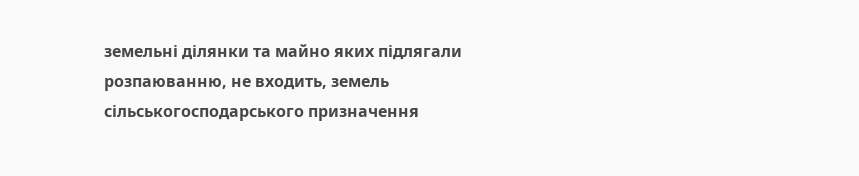земельні ділянки та майно яких підлягали розпаюванню, не входить, земель сільськогосподарського призначення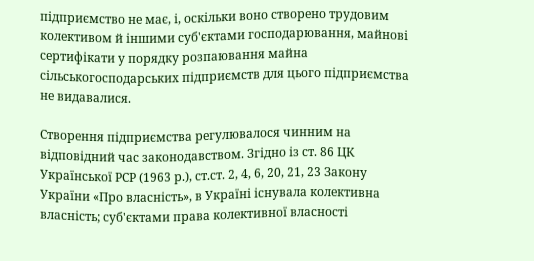підприємство не має, і, оскільки воно створено трудовим колективом й іншими суб'єктами господарювання, майнові сертифікати у порядку розпаювання майна сільськогосподарських підприємств для цього підприємства не видавалися.

Створення підприємства регулювалося чинним на відповідний час законодавством. Згідно із ст. 86 ЦК Української РСР (1963 р.), ст.ст. 2, 4, 6, 20, 21, 23 Закону України «Про власність», в Україні існувала колективна власність; суб'єктами права колективної власності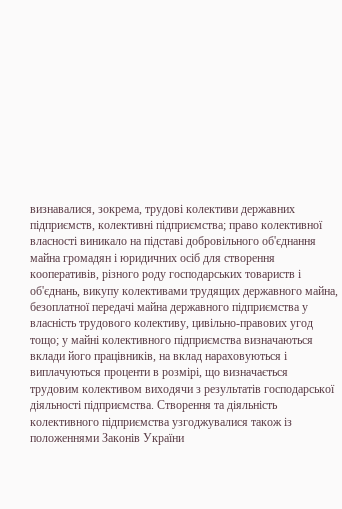визнавалися, зокрема, трудові колективи державних підприємств, колективні підприємства; право колективної власності виникало на підставі добровільного об'єднання майна громадян і юридичних осіб для створення кооперативів, різного роду господарських товариств і об'єднань, викупу колективами трудящих державного майна, безоплатної передачі майна державного підприємства у власність трудового колективу, цивільно-правових угод тощо; у майні колективного підприємства визначаються вклади його працівників, на вклад нараховуються і виплачуються проценти в розмірі, що визначається трудовим колективом виходячи з результатів господарської діяльності підприємства. Створення та діяльність колективного підприємства узгоджувалися також із положеннями Законів України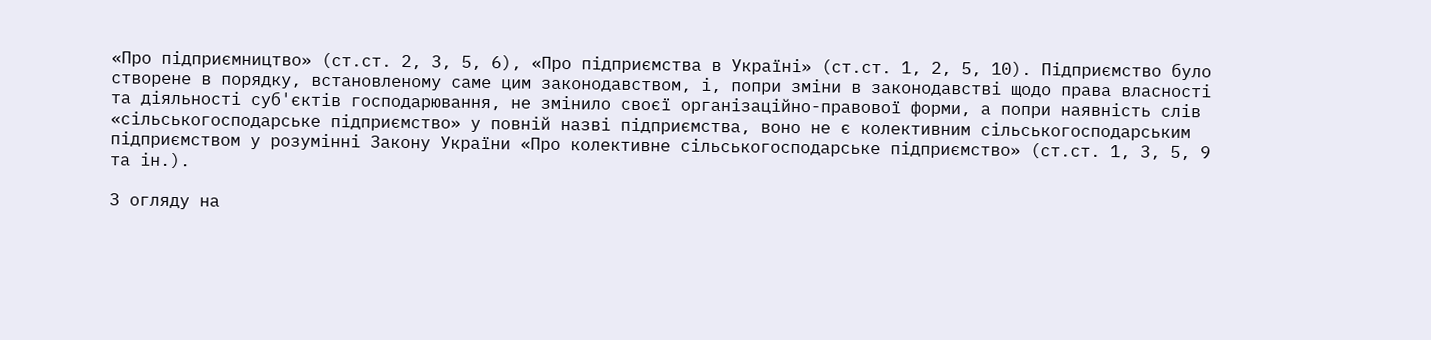«Про підприємництво» (ст.ст. 2, 3, 5, 6), «Про підприємства в Україні» (ст.ст. 1, 2, 5, 10). Підприємство було створене в порядку, встановленому саме цим законодавством, і, попри зміни в законодавстві щодо права власності та діяльності суб'єктів господарювання, не змінило своєї організаційно-правової форми, а попри наявність слів «сільськогосподарське підприємство» у повній назві підприємства, воно не є колективним сільськогосподарським підприємством у розумінні Закону України «Про колективне сільськогосподарське підприємство» (ст.ст. 1, 3, 5, 9 та ін.).

З огляду на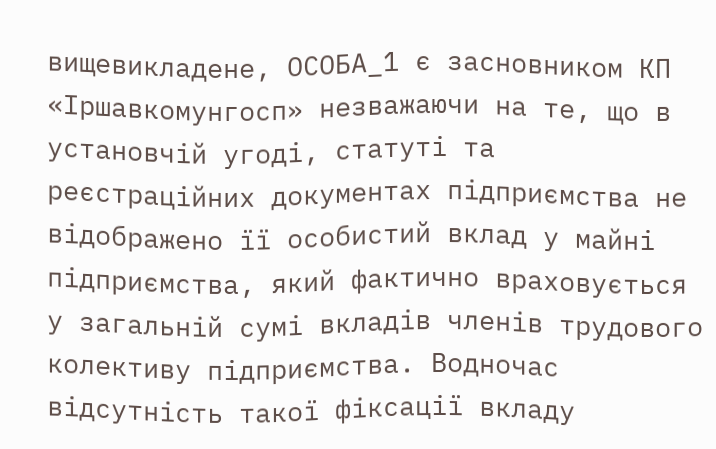вищевикладене, ОСОБА_1 є засновником КП «Іршавкомунгосп» незважаючи на те, що в установчій угоді, статуті та реєстраційних документах підприємства не відображено її особистий вклад у майні підприємства, який фактично враховується у загальній сумі вкладів членів трудового колективу підприємства. Водночас відсутність такої фіксації вкладу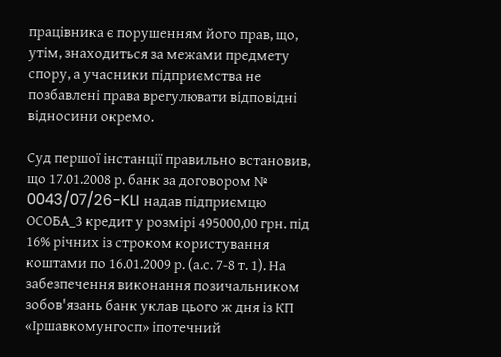працівника є порушенням його прав, що, утім, знаходиться за межами предмету спору, а учасники підприємства не позбавлені права врегулювати відповідні відносини окремо.

Суд першої інстанції правильно встановив, що 17.01.2008 р. банк за договором № 0043/07/26-KLI надав підприємцю ОСОБА_3 кредит у розмірі 495000,00 грн. під 16% річних із строком користування коштами по 16.01.2009 р. (а.с. 7-8 т. 1). На забезпечення виконання позичальником зобов'язань банк уклав цього ж дня із КП «Іршавкомунгосп» іпотечний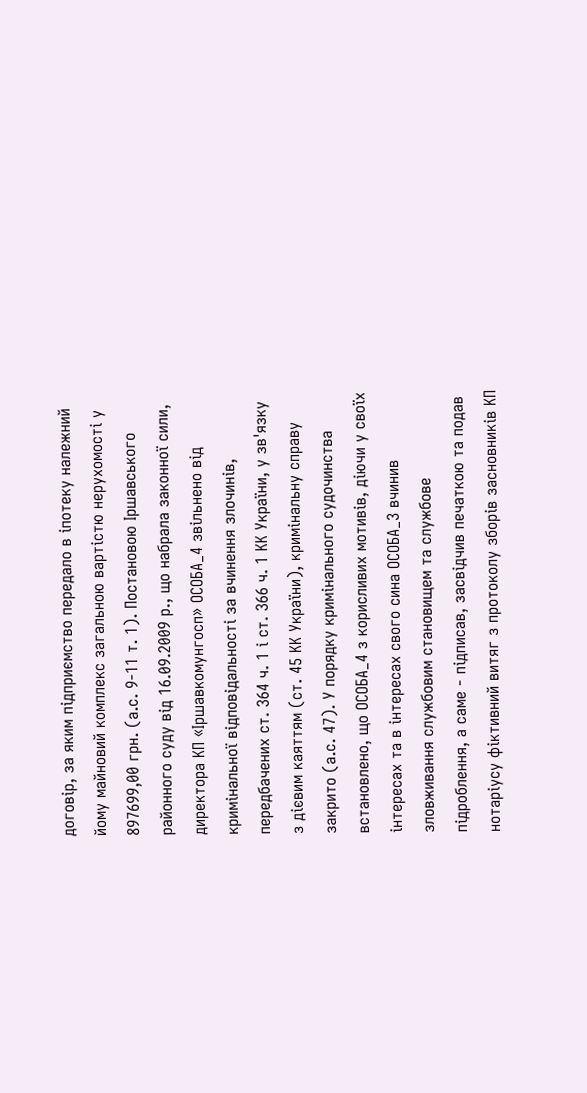договір, за яким підприємство передало в іпотеку належний йому майновий комплекс загальною вартістю нерухомості у 897699,00 грн. (а.с. 9-11 т. 1). Постановою Іршавського районного суду від 16.09.2009 р., що набрала законної сили, директора КП «Іршавкомунгосп» ОСОБА_4 звільнено від кримінальної відповідальності за вчинення злочинів, передбачених ст. 364 ч. 1 і ст. 366 ч. 1 КК України, у зв'язку з дієвим каяттям (ст. 45 КК України), кримінальну справу закрито (а.с. 47). У порядку кримінального судочинства встановлено, що ОСОБА_4 з корисливих мотивів, діючи у своїх інтересах та в інтересах свого сина ОСОБА_3 вчинив зловживання службовим становищем та службове підроблення, а саме - підписав, засвідчив печаткою та подав нотаріусу фіктивний витяг з протоколу зборів засновників КП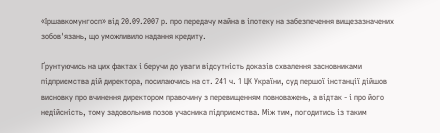«Іршавкомунгосп» від 20.09.2007 р. про передачу майна в іпотеку на забезпечення вищезазначених зобов'язань, що уможливило надання кредиту.

Ґрунтуючись на цих фактах і беручи до уваги відсутність доказів схвалення засновниками підприємства дій директора, посилаючись на ст. 241 ч. 1 ЦК України, суд першої інстанції дійшов висновку про вчинення директором правочину з перевищенням повноважень, а відтак - і про його недійсність, тому задовольнив позов учасника підприємства. Між тим, погодитись із таким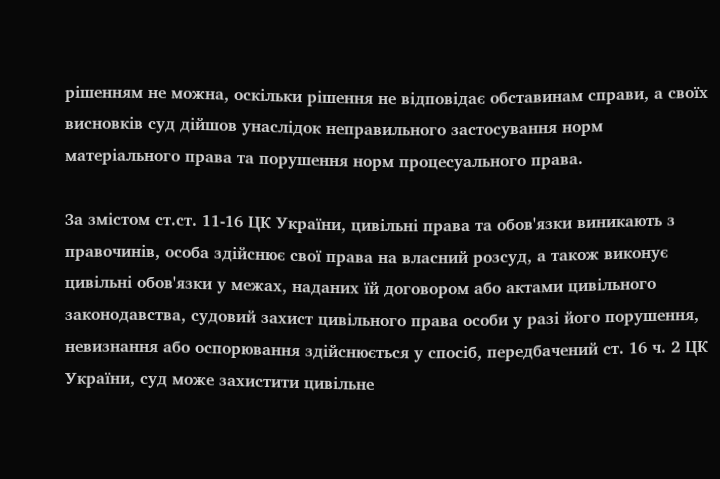рішенням не можна, оскільки рішення не відповідає обставинам справи, а своїх висновків суд дійшов унаслідок неправильного застосування норм матеріального права та порушення норм процесуального права.

За змістом ст.ст. 11-16 ЦК України, цивільні права та обов'язки виникають з правочинів, особа здійснює свої права на власний розсуд, а також виконує цивільні обов'язки у межах, наданих їй договором або актами цивільного законодавства, судовий захист цивільного права особи у разі його порушення, невизнання або оспорювання здійснюється у спосіб, передбачений ст. 16 ч. 2 ЦК України, суд може захистити цивільне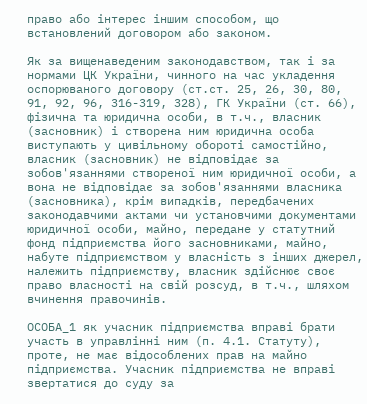право або інтерес іншим способом, що встановлений договором або законом.

Як за вищенаведеним законодавством, так і за нормами ЦК України, чинного на час укладення оспорюваного договору (ст.ст. 25, 26, 30, 80, 91, 92, 96, 316-319, 328), ГК України (ст. 66), фізична та юридична особи, в т.ч., власник (засновник) і створена ним юридична особа виступають у цивільному обороті самостійно, власник (засновник) не відповідає за зобов'язаннями створеної ним юридичної особи, а вона не відповідає за зобов'язаннями власника (засновника), крім випадків, передбачених законодавчими актами чи установчими документами юридичної особи, майно, передане у статутний фонд підприємства його засновниками, майно, набуте підприємством у власність з інших джерел, належить підприємству, власник здійснює своє право власності на свій розсуд, в т.ч., шляхом вчинення правочинів.

ОСОБА_1 як учасник підприємства вправі брати участь в управлінні ним (п. 4.1. Статуту), проте, не має відособлених прав на майно підприємства. Учасник підприємства не вправі звертатися до суду за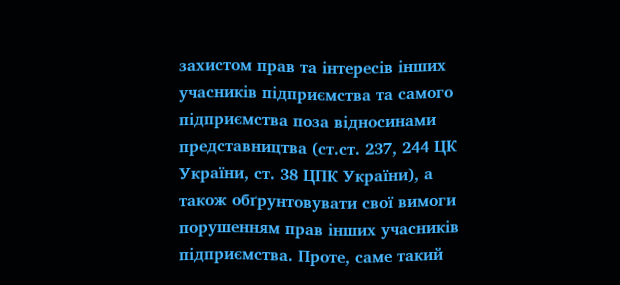захистом прав та інтересів інших учасників підприємства та самого підприємства поза відносинами представництва (ст.ст. 237, 244 ЦК України, ст. 38 ЦПК України), а також обґрунтовувати свої вимоги порушенням прав інших учасників підприємства. Проте, саме такий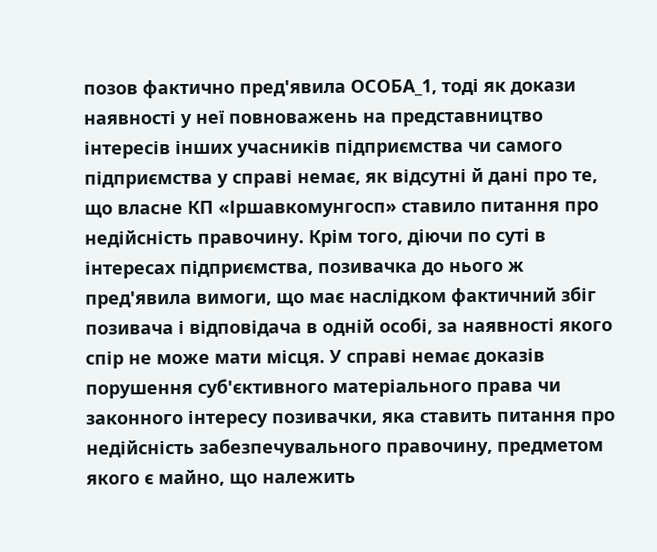позов фактично пред'явила ОСОБА_1, тоді як докази наявності у неї повноважень на представництво інтересів інших учасників підприємства чи самого підприємства у справі немає, як відсутні й дані про те, що власне КП «Іршавкомунгосп» ставило питання про недійсність правочину. Крім того, діючи по суті в інтересах підприємства, позивачка до нього ж пред'явила вимоги, що має наслідком фактичний збіг позивача і відповідача в одній особі, за наявності якого спір не може мати місця. У справі немає доказів порушення суб'єктивного матеріального права чи законного інтересу позивачки, яка ставить питання про недійсність забезпечувального правочину, предметом якого є майно, що належить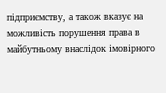підприємству, а також вказує на можливість порушення права в майбутньому внаслідок імовірного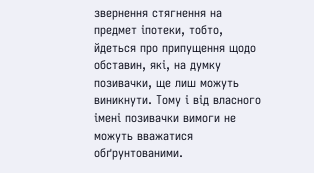звернення стягнення на предмет іпотеки, тобто, йдеться про припущення щодо обставин, які, на думку позивачки, ще лиш можуть виникнути. Тому і від власного імені позивачки вимоги не можуть вважатися обґрунтованими.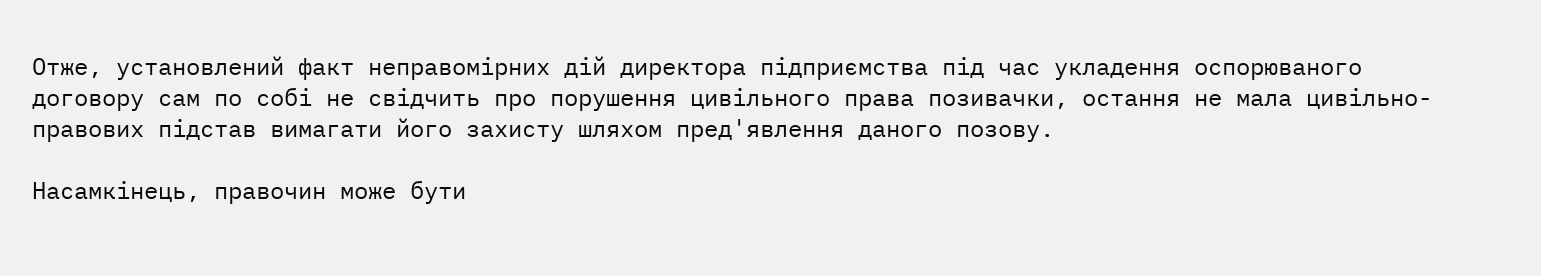Отже, установлений факт неправомірних дій директора підприємства під час укладення оспорюваного договору сам по собі не свідчить про порушення цивільного права позивачки, остання не мала цивільно-правових підстав вимагати його захисту шляхом пред'явлення даного позову.

Насамкінець, правочин може бути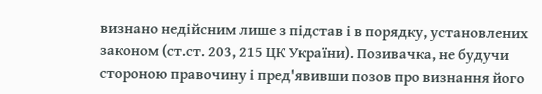визнано недійсним лише з підстав і в порядку, установлених законом (ст.ст. 203, 215 ЦК України). Позивачка, не будучи стороною правочину і пред'явивши позов про визнання його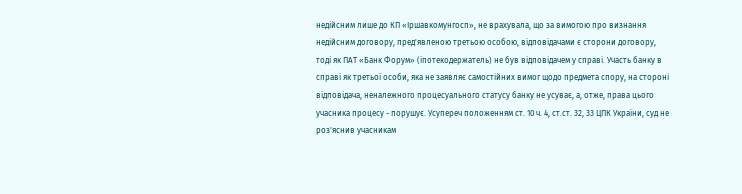недійсним лише до КП «Іршавкомунгосп», не врахувала, що за вимогою про визнання недійсним договору, пред'явленою третьою особою, відповідачами є сторони договору, тоді як ПАТ «Банк Форум» (іпотекодержатель) не був відповідачем у справі. Участь банку в справі як третьої особи, яка не заявляє самостійних вимог щодо предмета спору, на стороні відповідача, неналежного процесуального статусу банку не усуває, а, отже, права цього учасника процесу - порушує. Усупереч положенням ст. 10 ч. 4, ст.ст. 32, 33 ЦПК України, суд не роз'яснив учасникам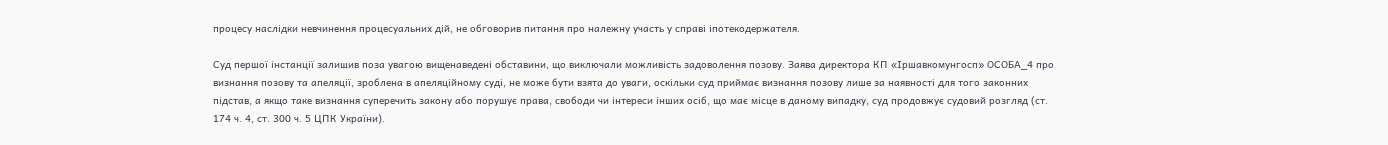процесу наслідки невчинення процесуальних дій, не обговорив питання про належну участь у справі іпотекодержателя.

Суд першої інстанції залишив поза увагою вищенаведені обставини, що виключали можливість задоволення позову. Заява директора КП «Іршавкомунгосп» ОСОБА_4 про визнання позову та апеляції, зроблена в апеляційному суді, не може бути взята до уваги, оскільки суд приймає визнання позову лише за наявності для того законних підстав, а якщо таке визнання суперечить закону або порушує права, свободи чи інтереси інших осіб, що має місце в даному випадку, суд продовжує судовий розгляд (ст. 174 ч. 4, ст. 300 ч. 5 ЦПК України).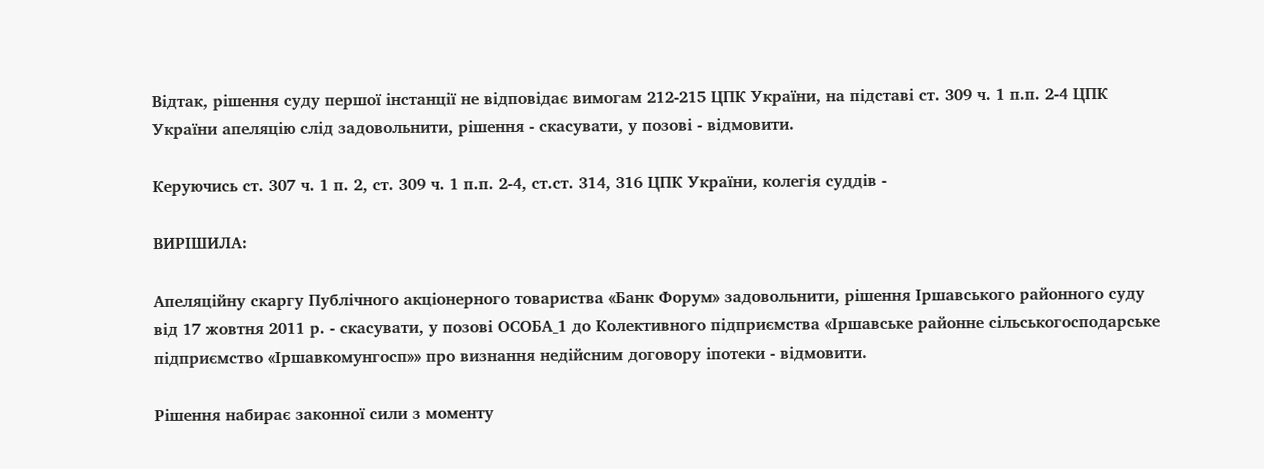Відтак, рішення суду першої інстанції не відповідає вимогам 212-215 ЦПК України, на підставі ст. 309 ч. 1 п.п. 2-4 ЦПК України апеляцію слід задовольнити, рішення - скасувати, у позові - відмовити.

Керуючись ст. 307 ч. 1 п. 2, ст. 309 ч. 1 п.п. 2-4, ст.ст. 314, 316 ЦПК України, колегія суддів -

ВИРІШИЛА:

Апеляційну скаргу Публічного акціонерного товариства «Банк Форум» задовольнити, рішення Іршавського районного суду від 17 жовтня 2011 р. - скасувати, у позові ОСОБА_1 до Колективного підприємства «Іршавське районне сільськогосподарське підприємство «Іршавкомунгосп»» про визнання недійсним договору іпотеки - відмовити.

Рішення набирає законної сили з моменту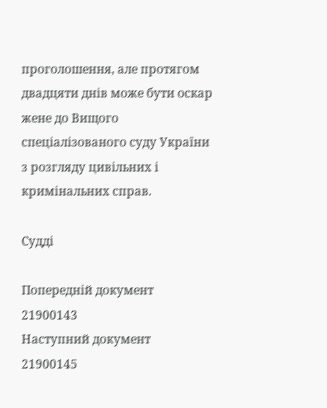проголошення, але протягом двадцяти днів може бути оскар жене до Вищого спеціалізованого суду України з розгляду цивільних і кримінальних справ.

Судді

Попередній документ
21900143
Наступний документ
21900145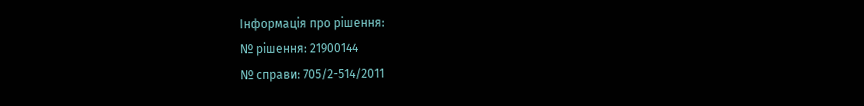Інформація про рішення:
№ рішення: 21900144
№ справи: 705/2-514/2011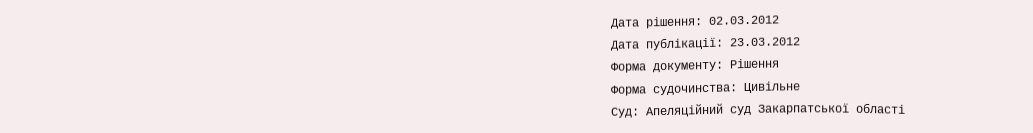Дата рішення: 02.03.2012
Дата публікації: 23.03.2012
Форма документу: Рішення
Форма судочинства: Цивільне
Суд: Апеляційний суд Закарпатської області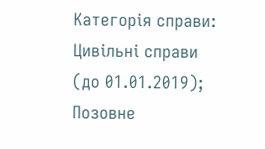Категорія справи: Цивільні справи (до 01.01.2019); Позовне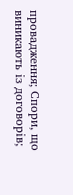провадження; Спори, що виникають із договорів;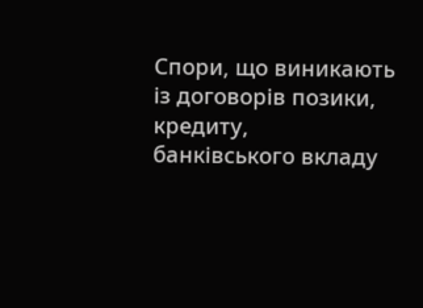Спори, що виникають із договорів позики, кредиту, банківського вкладу